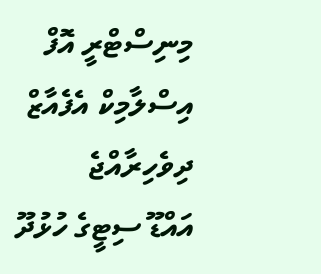މިނިސްޓްރީ އޮފް އިސްލާމިކް އެފެއާޒް
ދިވެހިރާއްޖެ
އައްޑޫ ސިޓީގެ ހުޅުދޫ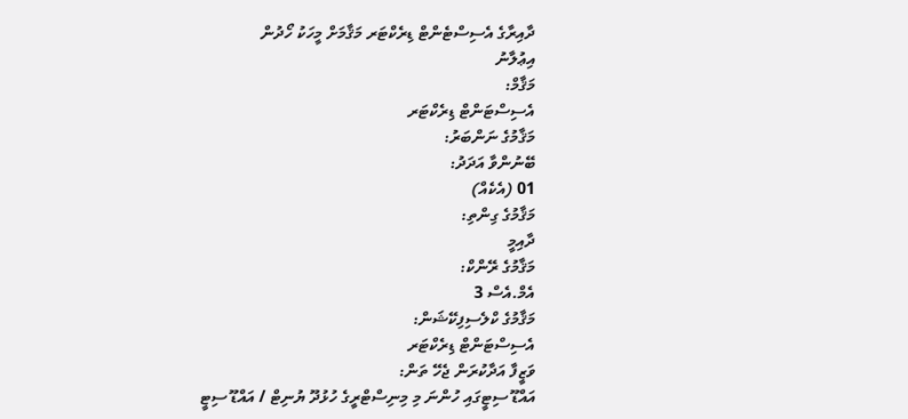ދާއިރާގެ އެސިސްޓެންޓް ޑިރެކްޓަރ މަޤާމަށް މީހަކު ހޯދުން
އިޢުލާނު
މަޤާމް:
އެސިސްޓަންޓް ޑިރެކްޓަރ
މަޤާމުގެ ނަންބަރު:
ބޭނުންވާ އަދަދު:
01 (އެކެއް)
މަޤާމުގެ ގިންތި:
ދާއިމީ
މަޤާމުގެ ރޭންކް:
އެމް.އެސް 3
މަޤާމުގެ ކްލެސިފިކޭޝަން:
އެސިސްޓަންޓް ޑިރެކްޓަރ
ވަޒީފާ އަދާކުރަން ޖެހޭ ތަން:
އައްޑޫ ސިޓީގައި ހުންނަ މި މިނިސްޓްރީގެ ހުޅުދޫ ޔުނިޓް / އައްޑޫ ސިޓީ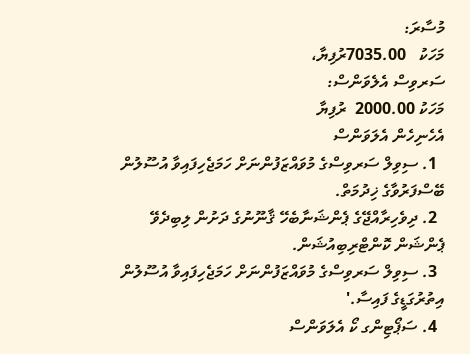މުސާރަ:
މަހަކު   7035.00ރުފިޔާ،
ސަރވިސް އެލެވަންސް:
މަހަކު 2000.00  ރުފިޔާ
އެހެނިހެން އެލަވަންސް
  1. ސިވިލް ސަރވިސްގެ މުވައްޒަފުންނަށް ހަމަޖެހިފައިވާ އުސޫލުން ބޭސްފަރުވާގެ ޚިދުމަތް.
  2. ދިވެހިރާއްޖޭގެ ޕެންޝަނާބެހޭ ޤާނޫނުގެ ދަށުން ލިބިދެވޭ ޕެންޝަން ކޮންޓްރިބިއުޝަން.
  3. ސިވިލް ސަރވިސްގެ މުވައްޒަފުންނަށް ހަމަޖެހިފައިވާ އުސޫލުން އިތުރުގަޑީގެ ފައިސާ.'
  4. ސަޕޯޓިންގ ކޯ އެލަވަންސް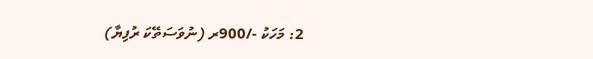2: މަހަކު -/900ރ (ނުވަސަތޭކަ ރުފިޔާ)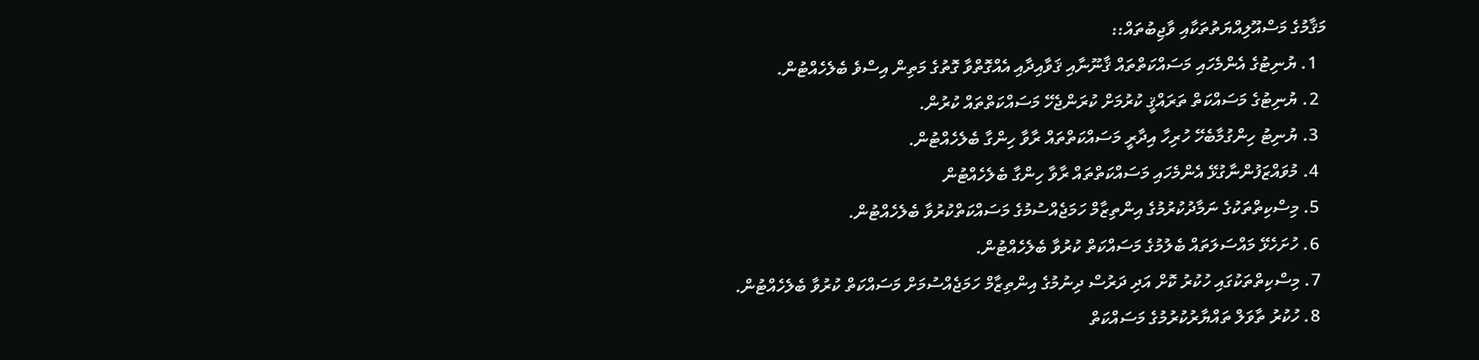މަޤާމުގެ މަސްއޫލިއްޔަތުތަކާއި ވާޖިބުތައް::
  1. ޔުނިޓުގެ އެންމެހައި މަސައްކަތްތައް ޤާނޫނާއި ޤަވާއިދާއި އެއްގޮތްވާ ގޮތުގެ މަތިން އިސްވެ ބެލެހެއްޓުން.
  2. ޔުނިޓުގެ މަސައްކަތް ތަރައްޤީ ކުރުމަށް ކުރަންޖެހޭ މަސައްކަތްތައް ކުރުން.
  3. ޔުނިޓު ހިންގުމާބެހޭ ހުރިހާ އިދާރީ މަސައްކަތްތައް ރާވާ ހިންގާ ބެލެހެއްޓުން.
  4. މުވައްޒަފުންނާގުޅޭ އެންމެހައި މަސައްކަތްތައް ރާވާ ހިންގާ ބެލެހެއްޓުން
  5. މިސްކިތްތަކުގެ ނަމާދުކުރުމުގެ އިންތިޒާމް ހަމަޖެއްސުމުގެ މަސައްކަތްކުރުވާ ބެލެހެއްޓުން.
  6. ހުށަހެޅޭ މައްސަލަތައް ބެލުމުގެ މަސައްކަތް ކުރުވާ ބެލެހެއްޓުން.
  7. މިސްކިތްތަކުގައި ހުކުރު ކޮށް އަދި ދަރުސް ދިނުމުގެ އިންތިޒާމް ހަމަޖެއްސުމަށް މަސައްކަތް ކުރުވާ ބެލެހެއްޓުން.
  8. ހުކުރު ތާވަލް ތައްޔާރުކުރުމުގެ މަސައްކަތް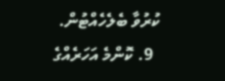ކުރުވާ ބެލެހެއްޓުން.
  9. ކޮންމެ އަހަރެއްގެ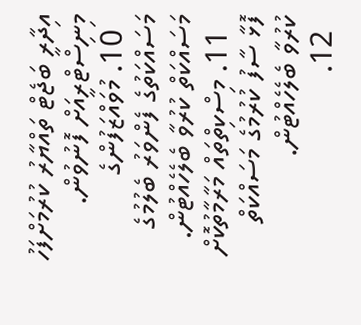އިދާރީ ބަޖެޓް ތައްޔާރު ކުރުމަށްފަހު މިނިސްޓްރީއަށް ފޮނުވުން.
  10. މުވައްޒަފުންގެ މަސައްކަތުގެ ފެންވަރު ބެލުމުގެ މަސައްކަތް ކުރުވާ ބެލެހެއްޓުން.
  11. މިސްކިތްތައް މަރާމާތުކޮށް ފޮޅާ ސާފު ކުރުމުގެ މަސައްކަތް ކުރުވާ ބެލެހެއްޓުން.
  12.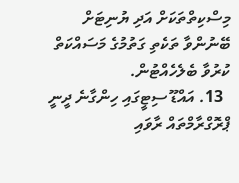މިސްކިތްތަކަށް އަދި ޔުނިޓަށް ބޭނުންވާ ތަކެތި ގަތުމުގެ މަސައްކަތް ކުރުވާ ބެލެހެއްޓުން.
  13. އައްޑޫ ސިޓީގައި ހިންގާނެ ދީނީ ޕްރޮގްރާމްތައް ރާވައި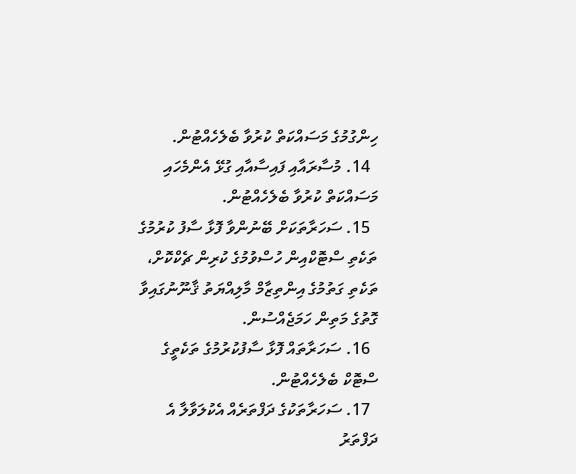ހިންގުމުގެ މަސައްކަތް ކުރުވާ ބެލެހެއްޓުން.
  14. މުސާރައާއި ފައިސާއާއި ގުޅޭ އެންމެހައި މަސައްކަތް ކުރުވާ ބެލެހެއްޓުން.
  15. ސަހަރާތަކަށް ބޭނުންވާ ފޮޅާ ސާފު ކުރުމުގެ ތަކެތި ސްޓޮކްއިން ހުސްވުމުގެ ކުރިން ޗެކްކޮށް، ތަކެތި ގަތުމުގެ އިންތިޒާމް މާލިއްޔަތު ޤާނޫނުގައިވާ ގޮތުގެ މަތިން ހަމަޖެއްސުން.
  16. ސަހަރާތައް ފޮޅާ ސާފުކުރުމުގެ ތަކެތީގެ ސްޓޮކް ބެލެހެއްޓުން.
  17. ސަހަރާތަކުގެ ދަފްތަރެއް އެކުލަވާލާ އެ ދަފްތަރު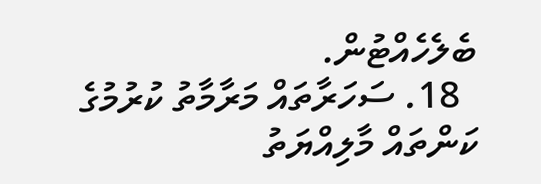ބެލެހެއްޓުން.
  18. ސަހަރާތައް މަރާމާތު ކުރުމުގެ ކަންތައް މާލިއްޔަތު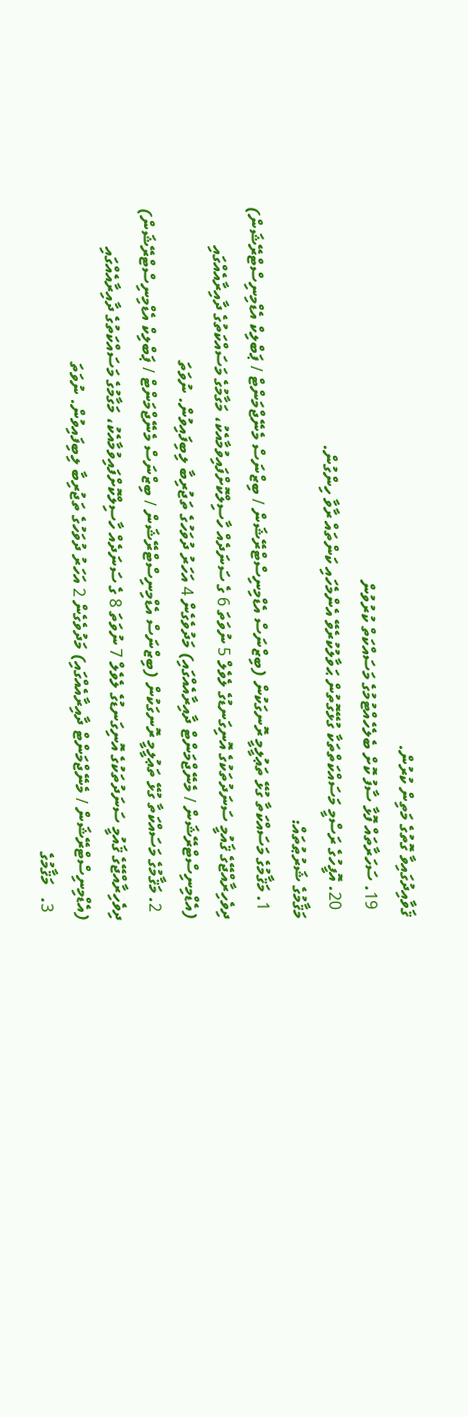ޤަވާއިދުގައިވާ ގޮތުގެ މަތިން ކުރުން.
  19. ސަހަރާތައް ފޮޅާ ސާފު ކޮށް ބެލެހެއްޓުމުގެ މަސައްކަތް ކުރުވުން
  20. އޮފީހުގެ ރަސްމީ މަސައްކަތްތަކާ ގުޅޭގޮތުން ޙަވާލުކުރެވޭ އެންމެހައި ކަންތައް ރާވާ ހިންގުން.
މަޤާމުގެ ޝަރުޠުތައް:
  1. މަޤާމުގެ މަސައްކަތާ ގުޅޭ ތަޢުލީމީ ރޮނގަކުން (ބިޒްނަސް އެޑްމިނިސްޓްރޭޝަން / ބިޒްނަސް މެނޭޖްމަންޓް / ޕަބްލިކް އެޑްމިނިސްޓްރޭޝަން) ދިވެހިރާއްޖޭގެ ޤައުމީ ސަނަދުތަކުގެ އޮނިގަނޑުގެ ލެވެލް 5 ނުވަތަ 6 ގެ ސަނަދެއް ހާސިލްކޮށްފައިވުމާއެކު، މަގާމުގެ މަސައްކަތުގެ ދާއިރާއެއްގައި (އެޑްމިނިސްޓްރޭޝަން / މެނޭޖްމަންޓް ދާއިރާއެއްގައި) މަދުވެގެން 4 އަހަރު ދުވަހުގެ ތަޖުރިބާ ލިބިފައިވުން. ނުވަތަ
  2. މަޤާމުގެ މަސައްކަތާ ގުޅޭ ތަޢުލީމީ ރޮނގަކުން (ބިޒްނަސް އެޑްމިނިސްޓްރޭޝަން / ބިޒްނަސް މެނޭޖްމަންޓް / ޕަބްލިކް އެޑްމިނިސްޓްރޭޝަން) ދިވެހިރާއްޖޭގެ ޤައުމީ ސަނަދުތަކުގެ އޮނިގަނޑުގެ ލެވެލް 7 ނުވަތަ 8 ގެ ސަނަދެއް ހާސިލްކޮށްފައިވުމާއެކު، މަގާމުގެ މަސައްކަތުގެ ދާއިރާއެއްގައި (އެޑްމިނިސްޓްރޭޝަން / މެނޭޖްމަންޓް ދާއިރާއެއްގައި) މަދުވެގެން 2 އަހަރު ދުވަހުގެ ތަޖުރިބާ ލިބިފައިވުން. ނުވަތަ
  3.   މަޤާމުގެ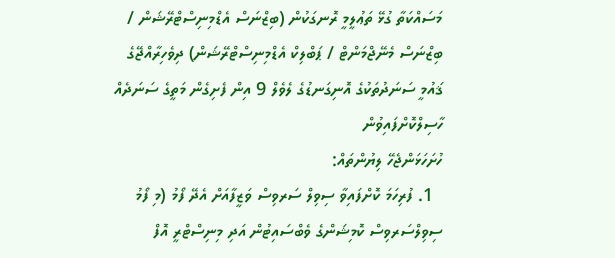މަސައްކަތާ ގުޅޭ ތަޢުލީމީ ރޮނގަކުން (ބިޒްނަސް އެޑްމިނިސްޓްރޭޝަން / ބިޒްނަސް މެނޭޖްމަންޓް / ޕަބްލިކް އެޑްމިނިސްޓްރޭޝަން) ދިވެހިރާއްޖޭގެ ޤައުމީ ސަނަދުތަކުގެ އޮނިގަނޑުގެ ލެވެލް 9 އިން ފެށިގެން މަތީގެ ސަނަދެއް ހާސިލްކޮށްފައިވުން
ހުށަހަޅަންޖެހޭ ލިޔުންތައް:
  1. ފުރިހަމަ ކޮށްފައިވާ ސިވިލް ސަރވިސް ވަޒީފާއަށް އެދޭ ފޯމު (މި ފޯމު ސިވިލްސަރވިސް ކޮމިޝަންގެ ވެބްސައިޓުން އަދި މިނިސްޓްރީ އޮފް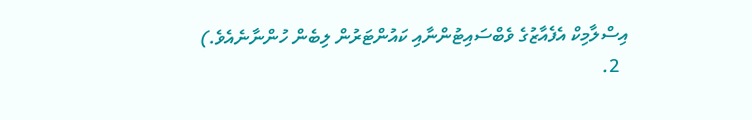އިސްލާމިކް އެފެއާޒުގެ ވެބްސައިޓުންނާއި ކައުންޓަރުން ލިބެން ހުންނާނެއެވެ.)
  2.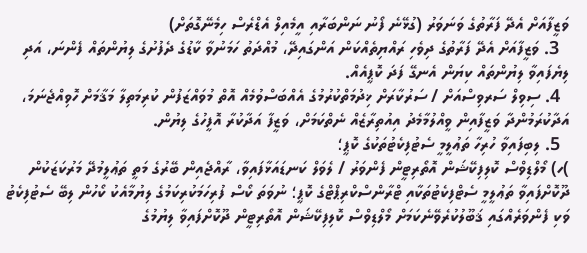ވަޒީފާއަށް އެދޭ ފަރާތުގެ ވަނަވަރު (ގުޅޭނެ ފޯނު ނަންބަރާއި އީމެއިލް އެޑްރެސް ހިމެނޭގޮތަށް)
  3. ވަޒީފާއަށް އެދޭ ފަރާތުގެ ދިވެހި ރައްޔިތެއްކަން އަންގައިދޭ، މުއްދަތު ހަމަނުވާ ކާޑުގެ ދެފުށުގެ ލިޔުންތައް ފެންނަ، އަދި ލިޔެފައިވާ ލިޔުންތައް ކިޔަން އެނގޭ ފަދަ ކޮޕީއެއް.
  4. ސިވިލް ސަރވިސްއަށް / ސަރުކާރަށް ޚިދުމަތްކުރުމުގެ އެއްބަސްވުމެއް އޮތް މުވައްޒަފުން ކުރިމަތިލާ މަޤާމަށް ހޮވިއްޖެނަމަ، އަދާކުރަމުންދާ ވަޒީފާއިން ވީއްލުމާމެދު އިއުތިރާޒެއް ނެތްކަމަށް، ވަޒީފާ އަދާކުރާ އޮފީހުގެ ލިޔުން.
  5. ލިބިފައިވާ ހުރިހާ ތަޢުލީމީ ސެޓުފިކެޓުތަކުގެ ކޮޕީ؛
)ހ) މޯލްޑިވްސް ކޮލިފިކޭޝަން އޮތޯރިޓީން ފެންވަރު / ލެވަލް ކަނޑައަޅާފައިވާ، ރާއްޖެއިން ބޭރުގެ މަތީ ތަޢުލީމުދޭ މަރުކަޒަކުން ދޫކޮށްފައިވާ ތަޢުލީމީ ސެޓްފިކެޓުތަކާއި ޓްރާންސްކްރިޕްޓްގެ ކޮޕީ؛ ނުވަތަ ކޯސް ފުރިހަމަކުރިކަމުގެ ލިޔުމާއެކު ކޯހުން ލިބޭ ސެޓުފިކެޓު ވަކި ފެންވަރެއްގައި ޤަބޫލުކުރެވޭނެކަމަށް މޯލްޑިވްސް ކޮލިފިކޭޝަން އޮތޯރިޓީން ދޫކޮށްފައިވާ ލިޔުމުގެ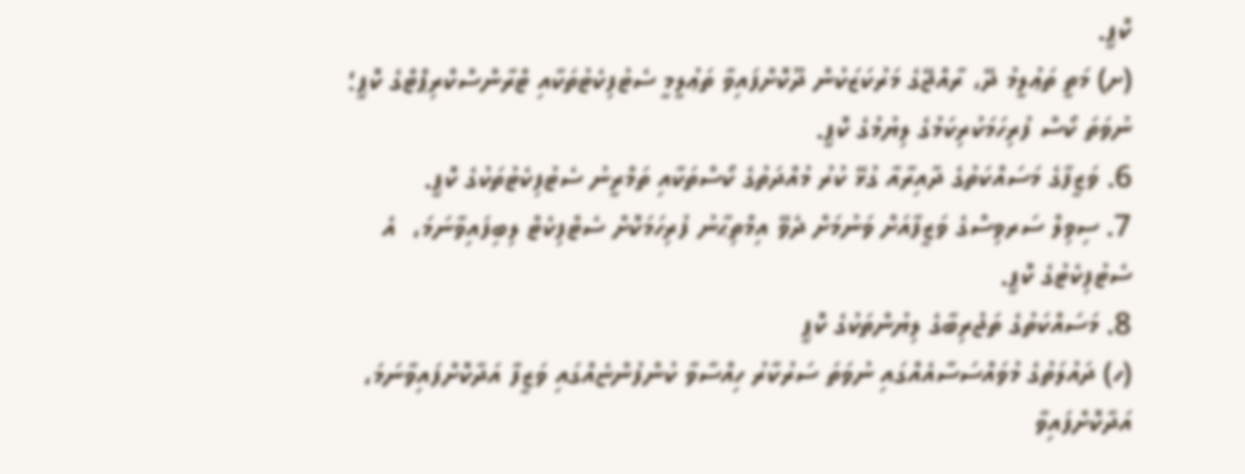ކޮޕީ.
(ށ) މަތީ ތަޢުލީމު ދޭ، ރާއްޖޭގެ މަރުކަޒަކުން ދޫކޮށްފައިވާ ތަޢުލީމީ ސެޓުފިކެޓުތަކާއި ޓްރާންސްކްރިޕްޓްގެ ކޮޕީ؛ ނުވަތަ ކޯސް ފުރިހަމަކުރިކަމުގެ ލިޔުމުގެ ކޮޕީ.
6. ވަޒީފާގެ މަސައްކަތުގެ ދާއިރާއާ ގުޅޭ ކުރު މުއްދަތުގެ ކޯސްތަކާއި ތަމްރީނު ސެޓުފިކެޓުތަކުގެ ކޮޕީ.
7. ސިވިލް ސަރވިސްގެ ވަޒީފާއަށް ވަނުމަށް ދެވޭ އިމްތިޙާނު ފުރިހަމަކޮށް ސެޓްފިކެޓް ލިބިފައިވާނަމަ،  އެ ސެޓުފިކެޓުގެ ކޮޕީ.
8. މަސައްކަތުގެ ތަޖުރިބާގެ ލިޔުންތަކުގެ ކޮޕީ
(ހ) ދައުލަތުގެ މުވައްސަސާއެއްގައި ނުވަތަ ސަރުކާރު ހިއްސާވާ ކުންފުންޏެއްގައި ވަޒީފާ އަދާކޮށްފައިވާނަމަ، އަދާކޮށްފައިވާ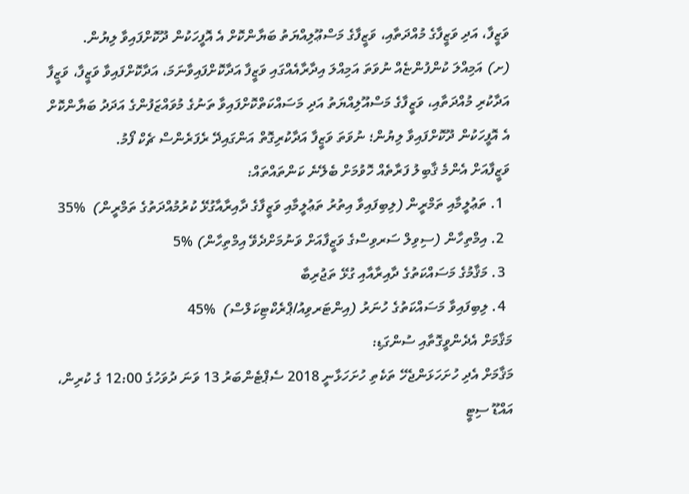ވަޒީފާ، އަދި ވަޒީފާގެ މުއްދަތާއި، ވަޒީފާގެ މަސްޢޫލިއްޔަތު ބަޔާންކޮށް އެ އޮފީހަކުން ދޫކޮށްފައިވާ ލިޔުން.
(ށ) އަމިއްލަ ކުންފުންޏެއް ނުވަތަ އަމިއްލަ އިދާރާއެއްގައި ވަޒީފާ އަދާކޮށްފައިވާނަމަ، އަދާކޮށްފައިވާ ވަޒީފާ، ވަޒީފާ އަދާކުރި މުއްދަތާއި، ވަޒީފާގެ މަސްއޫލިއްޔަތު އަދި މަސައްކަތްކޮށްފައިވާ ތަނުގެ މުވައްޒަފުންގެ އަދަދު ބަޔާންކޮށް އެ އޮފީހަކުން ދޫކޮށްފައިވާ ލިޔުން؛ ނުވަތަ ވަޒީފާ އަދާކުރިގޮތް އަންގައިދޭ ރެފަރެންސް ޗެކް ފޯމު.
ވަޒީފާއަށް އެންމެ ޤާބިލު ފަރާތެއް ހޮވުމަށް ބެލޭނެ ކަންތައްތައް:
  1. ތަޢުލީމާއި ތަމްރީން (ލިބިފައިވާ އިތުރު ތަޢުލީމާއި ވަޒީފާގެ ދާއިރާއާގުޅޭ ކުރުމުއްދަތުގެ ތަމްރީން)  %35
  2. އިމްތިހާން (ސިވިލް ސަރވިސްގެ ވަޒީފާއަށް ވަނުމަށްދެވޭ އިމްތިހާން) %5
  3. މަޤާމުގެ މަސައްކަތުގެ ދާއިރާއާއި ގުޅޭ ތަޖުރިބާ
  4. ލިބިފައިވާ މަސައްކަތުގެ ހުނަރު (އިންޓަރވިއު/ޕްރެކްޓިކަލްސް)  %45
މަޤާމަށް އެދެންވީގޮތާއި ސުންގަޑި:
މަޤާމަށް އެދި ހުށަހަޅަންޖެހޭ ތަކެތި ހުށަހަޅާނީ 2018 ސެޕްޓެންބަރު 13 ވަނަ ދުވަހުގެ 12:00 ގެ ކުރިން، އައްޑޫ ސިޓީ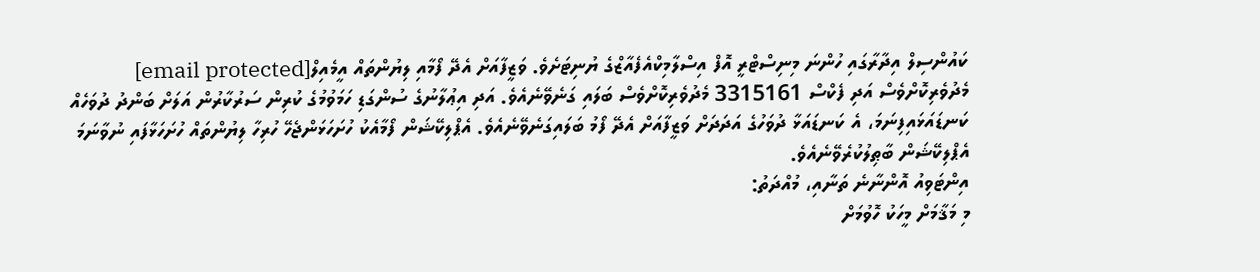ކައުންސިލް އިދާރާގައި ހުންނަ މިނިސްޓްރީ އޮފް އިސްލާމިކްއެފެއާޒްގެ ޔުނިޓަށެވެ. ވަޒީފާއަށް އެދޭ ފޯމާއި ލިޔުންތައް އީމެއިލް[email protected]  މެދުވެރިކޮށްވެސް އަދި ފެކްސް 3315161 މެދުވެރިކޮށްވެސް ބަލައި ގަނެވޭނެއެވެ. އަދި އިޢުލާނުގެ ސުންގަޑި ހަމަވުމުގެ ކުރިން ސަރުކާރުން އަލަށް ބަންދު ދުވަހެއް ކަނޑައަޅައިފިނަމަ، އެ ކަނޑައަޅާ ދުވަހުގެ އަދަދަށް ވަޒީފާއަށް އެދޭ ފޯމު ބަލައިގަނެވޭނެއެވެ. އެޕްލިކޭޝަން ފޯމާއެކު ހުށަހަޅަންޖެހޭ ހުރިހާ ލިޔުންތައް ހުށަހަޅާފައި ނުވާނަމަ އެޕްލިކޭޝަން ބާޠިލުކުރެވޭނެއެވެ.
އިންޓަވިއު އޮންނާނެ ތަނާއި، މުއްދަތު:
މި މަޤާމަށް މީހަކު ހޮވުމަށް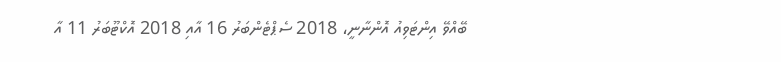ބޭއްވޭ އިންޓަވިއު އޮންނާނީ، 2018 ސެޕްޓެންބަރު 16 އާއި 2018 އޮކްޓޫބަރު 11 އާ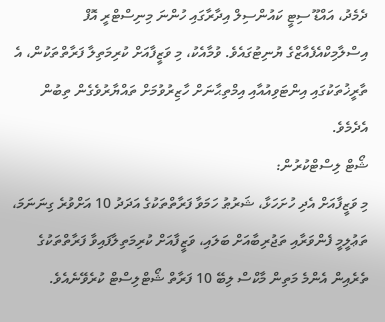ދެމެދު، އައްޑޫ ސިޓީ ކައުންސިލް އިދާރާގައި ހުންނަ މިނިސްޓްރީ އޮފް އިސްލާމިކްއެފެއާޒްގެ ޔުނިޓުގައެވެ. ވުމާއެކު، މި ވަޒީފާއަށް ކުރިމަތިލާ ފަރާތްތަކުން، އެ ތާރީޚުތަކުގައި އިންޓަވިއުއާއި އިމްތިޙާނަށް ހާޒިރުވުމަށް ތައްޔާރުވެގެން ތިބުން އެދެމެވެ.
ޝޯޓް ލިސްޓްކުރުން:
މި ވަޒީފާއަށް އެދި ހުށަހަޅާ، ޝަރުޠު ހަމަވާ ފަރާތްތަކުގެ އަދަދު 10 އަށްވުރެ ގިނަނަމަ، ތަޢުލީމީ ފެންވަރާއި ތަޖުރިބާއަށް ބަލައި، ވަޒީފާއަށް ކުރިމަތިލާފައިވާ ފަރާތްތަކުގެ ތެރެއިން އެންމެ މަތިން މާކްސް ލިބޭ 10 ފަރާތް ޝޯޓްލިސްޓް ކުރެވޭނެއެވެ.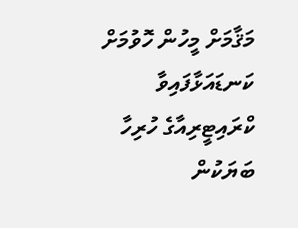މަޤާމަށް މީހުން ހޮވުމަށް ކަނޑައަޅާފައިވާ ކްރައިޓީރިއާގެ ހުރިހާ ބަޔަކުން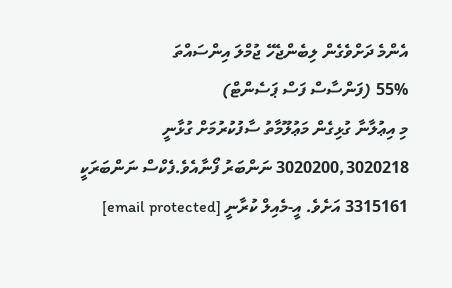އެންމެ ދަށްވެގެން ލިބެންޖެހޭ ޖުމްލަ އިންސައްތަ
55% (ފަންސާސް ފަސް ޕަސެންޓް)
މި އިޢުލާނާ ގުޅިގެން މަޢުލޫމާތު ސާފުކުރުމަށް ގުޅާނީ 3020200,3020218 ނަންބަރު ފޯނާއެވެ.ފެކްސް ނަންބަރަކީ 3315161 އަށެވެ. އީ-މެއިލް ކުރާނީ [email protected]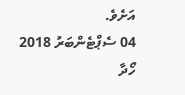އަށެވެ.
04 ސެޕްޓެންބަރު 2018
ހޯދާ